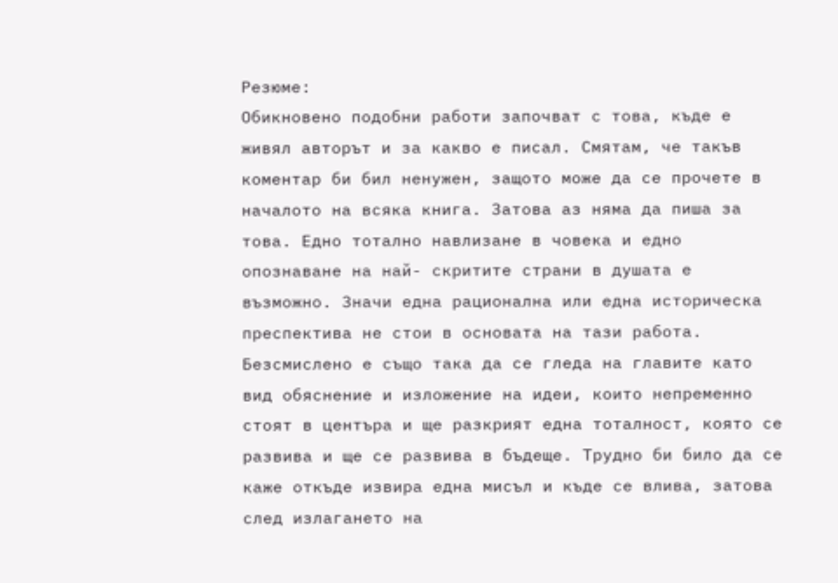Резюме:
Обикновено подобни работи започват с това, къде е живял авторът и за какво е писал. Смятам, че такъв коментар би бил ненужен, защото може да се прочете в началото на всяка книга. Затова аз няма да пиша за това. Едно тотално навлизане в човека и едно опознаване на най- скритите страни в душата е възможно. Значи една рационална или една историческа преспектива не стои в основата на тази работа. Безсмислено е също така да се гледа на главите като вид обяснение и изложение на идеи, които непременно стоят в центъра и ще разкрият една тоталност, която се развива и ще се развива в бъдеще. Трудно би било да се каже откъде извира една мисъл и къде се влива, затова след излагането на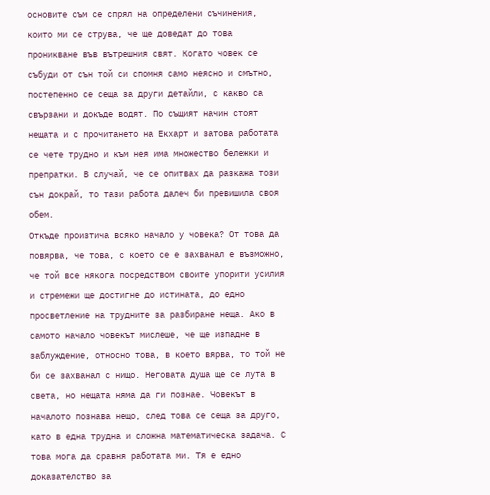основите съм се спрял на определени съчинения, които ми се струва, че ще доведат до това проникване във вътрешния свят. Когато човек се събуди от сън той си спомня само неясно и смътно, постепенно се сеща за други детайли, с какво са свързани и докъде водят. По същият начин стоят нещата и с прочитането на Екхарт и затова работата се чете трудно и към нея има множество бележки и препратки. В случай, че се опитвах да разкажа този сън докрай, то тази работа далеч би превишила своя обем.
Откъде произтича всяко начало у човека? От това да повярва, че това, с което се е захванал е възможно, че той все някога посредством своите упорити усилия и стремежи ще достигне до истината, до едно просветление на трудните за разбиране неща. Ако в самото начало човекът мислеше, че ще изпадне в заблуждение, относно това, в което вярва, то той не би се захванал с нищо. Неговата душа ще се лута в света, но нещата няма да ги познае. Човекът в началото познава нещо, след това се сеща за друго, като в една трудна и сложна математическа задача. С това мога да сравня работата ми. Тя е едно доказателство за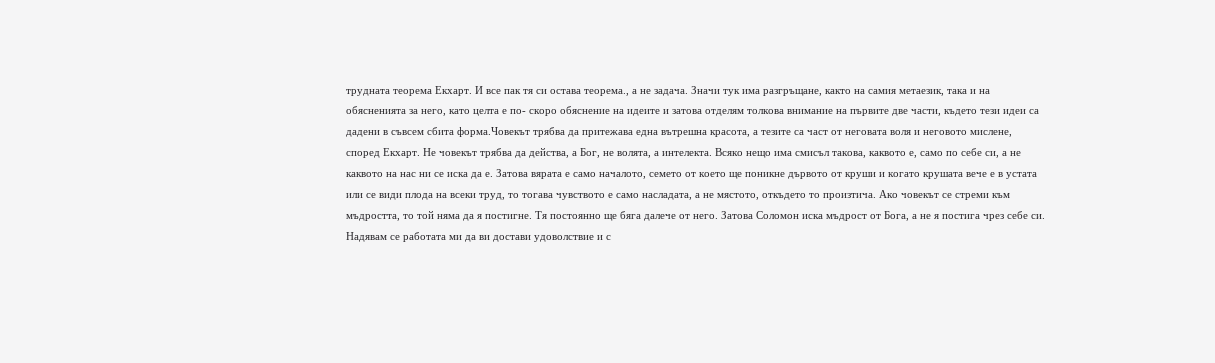трудната теорема Екхарт. И все пак тя си остава теорема., а не задача. Значи тук има разгръщане, както на самия метаезик, така и на обясненията за него, като целта е по- скоро обяснение на идеите и затова отделям толкова внимание на първите две части, където тези идеи са дадени в съвсем сбита форма.Човекът трябва да притежава една вътрешна красота, а тезите са част от неговата воля и неговото мислене, според Екхарт. Не човекът трябва да действа, а Бог, не волята, а интелекта. Всяко нещо има смисъл такова, каквото е, само по себе си, а не каквото на нас ни се иска да е. Затова вярата е само началото, семето от което ще поникне дървото от круши и когато крушата вече е в устата или се види плода на всеки труд, то тогава чувството е само насладата, а не мястото, откъдето то произтича. Ако човекът се стреми към мъдростта, то той няма да я постигне. Тя постоянно ще бяга далече от него. Затова Соломон иска мъдрост от Бога, а не я постига чрез себе си. Надявам се работата ми да ви достави удоволствие и с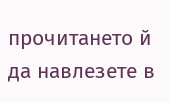прочитането й да навлезете в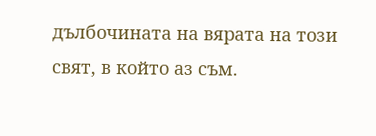дълбочината на вярата на този свят, в който аз съм.